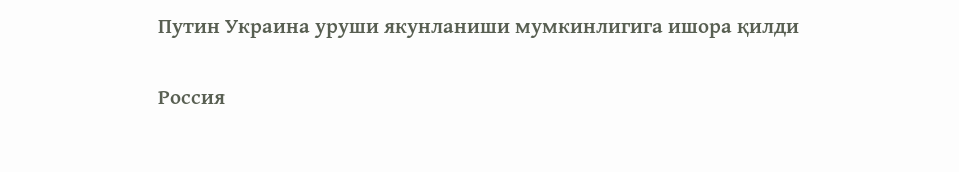Путин Украина уруши якунланиши мумкинлигига ишора қилди

Россия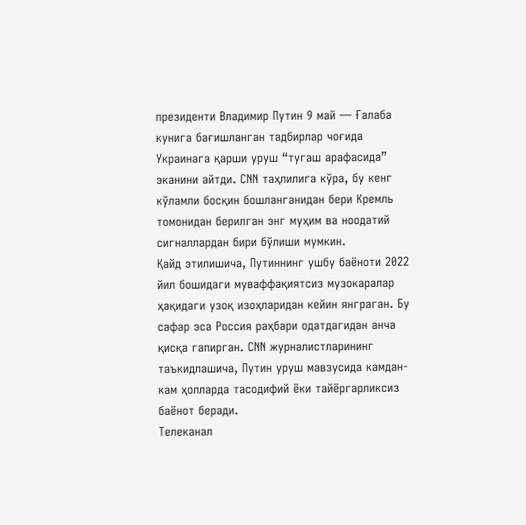президенти Владимир Путин 9 май — Ғалаба кунига бағишланган тадбирлар чоғида Украинага қарши уруш “тугаш арафасида” эканини айтди. CNN таҳлилига кўра, бу кенг кўламли босқин бошланганидан бери Кремль томонидан берилган энг муҳим ва ноодатий сигналлардан бири бўлиши мумкин.
Қайд этилишича, Путиннинг ушбу баёноти 2022 йил бошидаги муваффақиятсиз музокаралар ҳақидаги узоқ изоҳларидан кейин янграган. Бу сафар эса Россия раҳбари одатдагидан анча қисқа гапирган. CNN журналистларининг таъкидлашича, Путин уруш мавзусида камдан-кам ҳолларда тасодифий ёки тайёргарликсиз баёнот беради.
Телеканал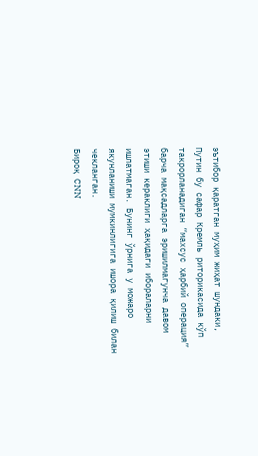эътибор қаратган муҳим жиҳат шундаки, Путин бу сафар Кремль риторикасида кўп такрорланадиган “махсус ҳарбий операция” барча мақсадларга эришилмагунча давом этиши кераклиги ҳақидаги ибораларни ишлатмаган. Бунинг ўрнига у можаро якунланиши мумкинлигига ишора қилиш билан чекланган.
Бироқ CNN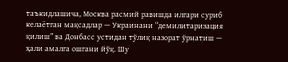таъкидлашича, Москва расмий равишда илгари суриб келаётган мақсадлар — Украинани “демилитаризация қилиш” ва Донбасс устидан тўлиқ назорат ўрнатиш — ҳали амалга ошгани йўқ. Шу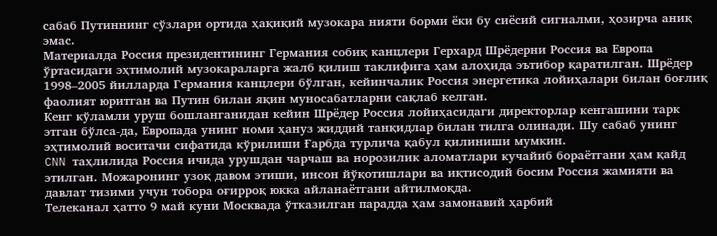сабаб Путиннинг сўзлари ортида ҳақиқий музокара нияти борми ёки бу сиёсий сигналми, ҳозирча аниқ эмас.
Материалда Россия президентининг Германия собиқ канцлери Герхард Шрёдерни Россия ва Европа ўртасидаги эҳтимолий музокараларга жалб қилиш таклифига ҳам алоҳида эътибор қаратилган. Шрёдер 1998–2005 йилларда Германия канцлери бўлган, кейинчалик Россия энергетика лойиҳалари билан боғлиқ фаолият юритган ва Путин билан яқин муносабатларни сақлаб келган.
Кенг кўламли уруш бошланганидан кейин Шрёдер Россия лойиҳасидаги директорлар кенгашини тарк этган бўлса-да, Европада унинг номи ҳануз жиддий танқидлар билан тилга олинади. Шу сабаб унинг эҳтимолий воситачи сифатида кўрилиши Ғарбда турлича қабул қилиниши мумкин.
CNN таҳлилида Россия ичида урушдан чарчаш ва норозилик аломатлари кучайиб бораётгани ҳам қайд этилган. Можаронинг узоқ давом этиши, инсон йўқотишлари ва иқтисодий босим Россия жамияти ва давлат тизими учун тобора оғирроқ юкка айланаётгани айтилмоқда.
Телеканал ҳатто 9 май куни Москвада ўтказилган парадда ҳам замонавий ҳарбий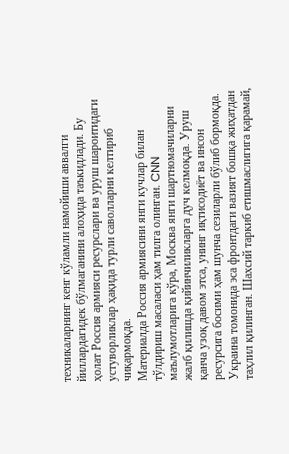техникаларнинг кенг кўламли намойиши аввалги йиллардагидек бўлмаганини алоҳида таъкидлади. Бу ҳолат Россия армияси ресурслари ва уруш шароитидаги устуворликлар ҳақида турли саволларни келтириб чиқармоқда.
Материалда Россия армиясини янги кучлар билан тўлдириш масаласи ҳам тилга олинган. CNN маълумотларига кўра, Москва янги шартномачиларни жалб қилишда қийинчиликларга дуч келмоқда. Уруш қанча узоқ давом этса, унинг иқтисодиёт ва инсон ресурсига босими ҳам шунча сезиларли бўлиб бормоқда.
Украина томонида эса фронтдаги вазият бошқа жиҳатдан таҳлил қилинган. Шахсий таркиб етишмаслигига қарамай,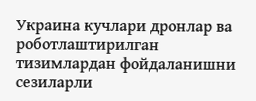Украина кучлари дронлар ва роботлаштирилган тизимлардан фойдаланишни сезиларли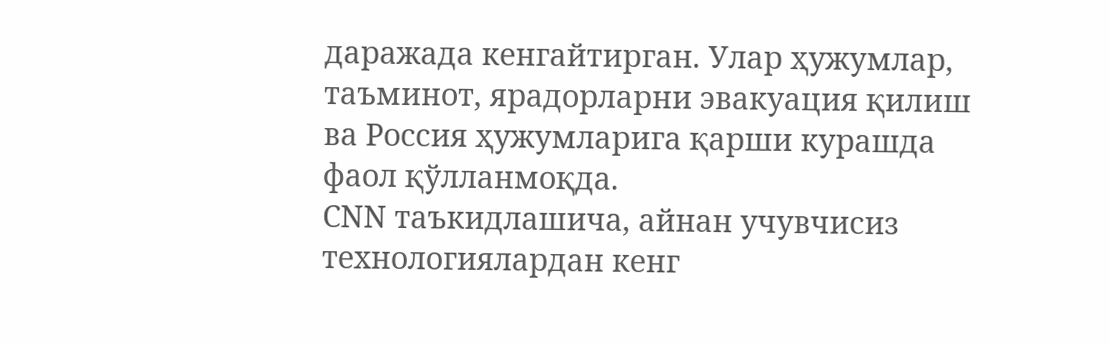даражада кенгайтирган. Улар ҳужумлар, таъминот, ярадорларни эвакуация қилиш ва Россия ҳужумларига қарши курашда фаол қўлланмоқда.
CNN таъкидлашича, айнан учувчисиз технологиялардан кенг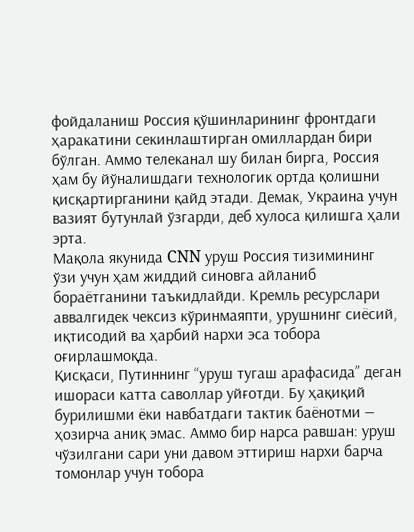фойдаланиш Россия қўшинларининг фронтдаги ҳаракатини секинлаштирган омиллардан бири бўлган. Аммо телеканал шу билан бирга, Россия ҳам бу йўналишдаги технологик ортда қолишни қисқартирганини қайд этади. Демак, Украина учун вазият бутунлай ўзгарди, деб хулоса қилишга ҳали эрта.
Мақола якунида CNN уруш Россия тизимининг ўзи учун ҳам жиддий синовга айланиб бораётганини таъкидлайди. Кремль ресурслари аввалгидек чексиз кўринмаяпти, урушнинг сиёсий, иқтисодий ва ҳарбий нархи эса тобора оғирлашмоқда.
Қисқаси, Путиннинг “уруш тугаш арафасида” деган ишораси катта саволлар уйғотди. Бу ҳақиқий бурилишми ёки навбатдаги тактик баёнотми — ҳозирча аниқ эмас. Аммо бир нарса равшан: уруш чўзилгани сари уни давом эттириш нархи барча томонлар учун тобора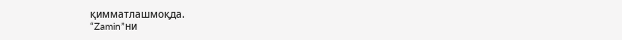қимматлашмоқда.
“Zamin”ни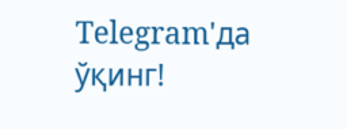Telegram'да ўқинг!